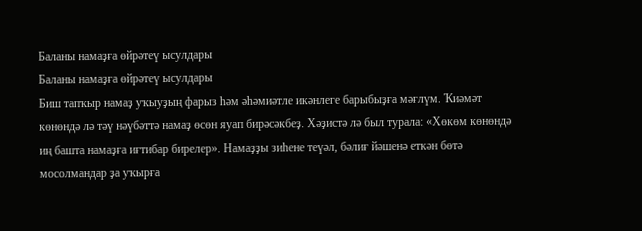Баланы намаҙға өйрәтеү ысулдары
Баланы намаҙға өйрәтеү ысулдары
Биш тапҡыр намаҙ уҡыуҙың фарыз һәм әһәмиәтле икәнлеге барыбыҙға мәғлүм. Ҡиәмәт көнөндә лә тәү нәүбәттә намаҙ өсөн яуап бирәсәкбеҙ. Хәҙистә лә был турала: «Хөкөм көнөндә иң башта намаҙға иғтибар бирелер». Намаҙҙы зиһене теүәл, бәлиғ йәшенә еткән бөтә мосолмандар ҙа уҡырға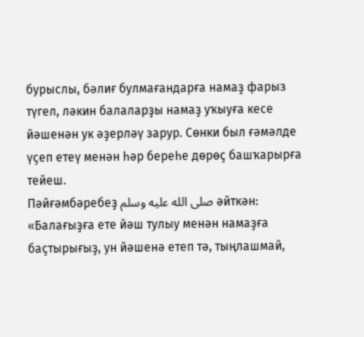бурыслы, бәлиғ булмағандарға намаҙ фарыз түгел, ләкин балаларҙы намаҙ уҡыуға кесе йәшенән ук әҙерләү зарур. Сөнки был ғәмәлде үҫеп етеү менән һәр береһе дөрөҫ башҡарырға тейеш.
Пәйғәмбәребеҙ صلى الله عليه وسلم әйткән: «Балағыҙға ете йәш тулыу менән намаҙға баҫтырығыҙ, ун йәшенә етеп тә, тыңлашмай,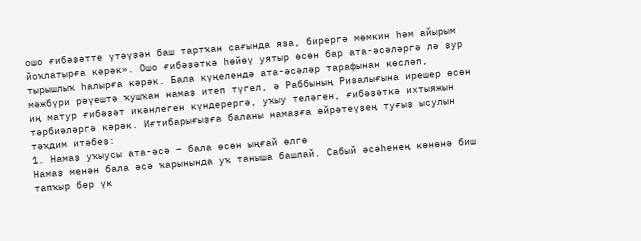ошо ғибәҙәтте үтәүҙән баш тартҡан сағында яза, бирергә мөмкин һәм айырым йоҡлатырға кәрәк». Ошо ғибәҙәткә һөйөү уятыр өсөн бар ата-әсәләргә лә ҙур тырышлыҡ һалырға кәрәк. Бала күңелендә ата-әсәләр тарафынан көсләп, мәжбүри рәүештә ҡушҡан намаҙ итеп түгел, ә Раббының Ризалығына ирешер өсөн иң матур ғибәҙәт икәнлеген күндерергә, уҡыу теләген, ғибәҙәткә ихтыяжын тәрбиәләргә кәрәк. Иғтибарығыҙға баланы намаҙға өйрәтеүҙең туғыҙ ысулын тәҡдим итәбеҙ:
1. Намаҙ уҡыусы ата-әсә – бала өсөн ыңғай өлгө
Намаҙ менән бала әсә ҡарынында уҡ таныша башлай. Сабый әсәһенең көнөнә биш тапҡыр бер үк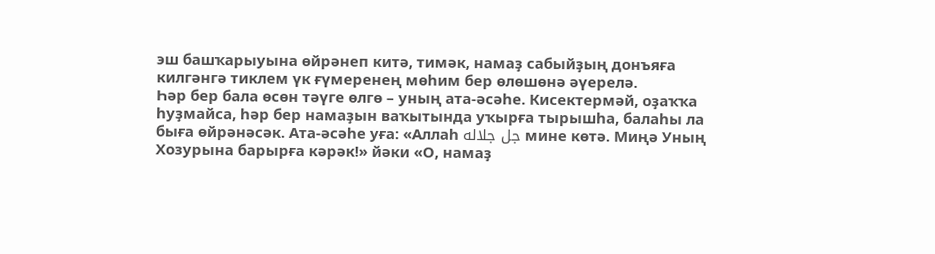эш башҡарыуына өйрәнеп китә, тимәк, намаҙ сабыйҙың донъяға килгәнгә тиклем үк ғүмеренең мөһим бер өлөшөнә әүерелә.
Һәр бер бала өсөн тәүге өлгө – уның ата-әсәһе. Кисектермәй, оҙаҡҡа һуҙмайса, һәр бер намаҙын ваҡытында уҡырға тырышһа, балаһы ла быға өйрәнәсәк. Ата-әсәһе уға: «Аллаһ جل جلاله мине көтә. Миңә Уның Хозурына барырға кәрәк!» йәки «О, намаҙ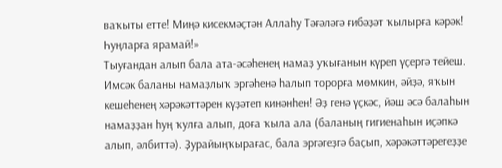ваҡыты етте! Миңә кисекмәҫтән Аллаһу Тәғәләгә ғибәҙәт ҡылырға кәрәк! Һуңларға ярамай!»
Тыуғандан алып бала ата-әсәһенең намаҙ уҡығанын күреп үҫергә тейеш. Имсәк баланы намаҙлыҡ эргәһенә һалып торорға мөмкин, әйҙә, яҡын кешеһенең хәрәкәттәрен күҙәтеп кинәнһен! Әҙ генә үҫкәс, йәш әсә балаһын намаҙҙан һуң ҡулға алып, доға ҡыла ала (баланың гигиенаһын иҫәпкә алып, әлбиттә). Ҙурайыңҡырағас, бала эргәгеҙгә баҫып, хәрәкәттәрегеҙҙе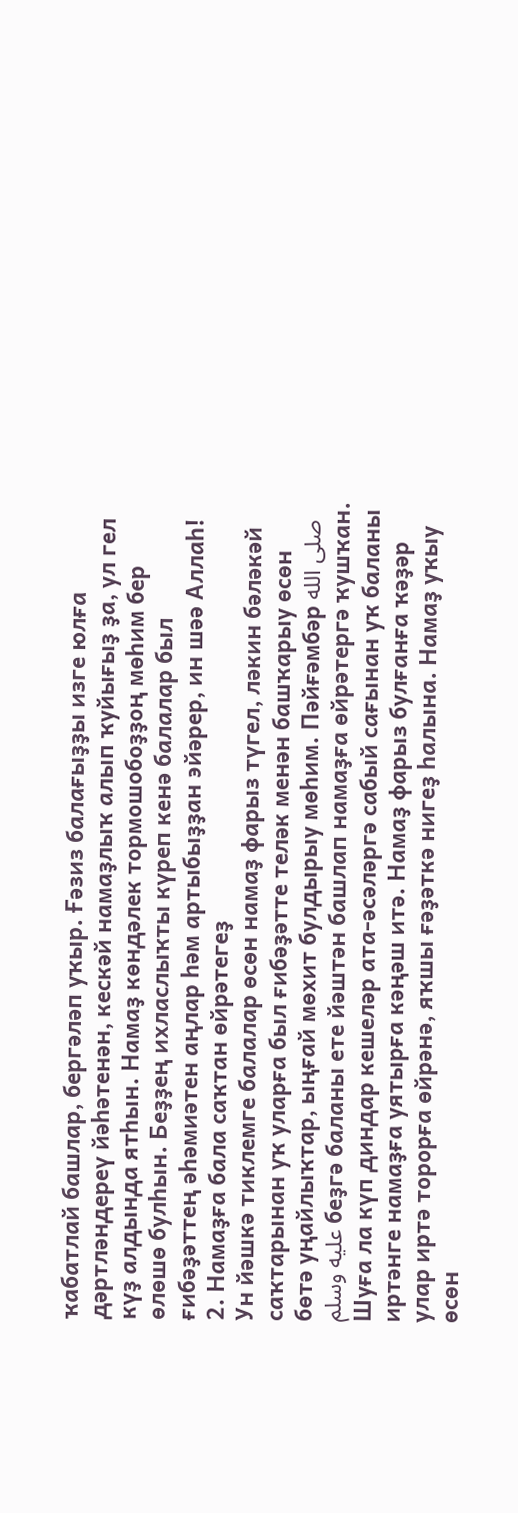ҡабатлай башлар, бергәләп уҡыр. Ғәзиз балағыҙҙы изге юлға дәртләндереү йәһәтенән, кескәй намаҙлыҡ алып ҡуйығыҙ ҙа, ул гел күҙ алдында ятһын. Намаҙ көндәлек тормошобоҙҙоң мөһим бер өлөшө булһын. Беҙҙең ихласлыҡты күреп кенә балалар был ғибәҙәттең әһәмиәтен аңлар һәм артыбыҙҙан эйәрер, ин шәә Аллаһ!
2. Намаҙға бала саҡтан өйрәтегеҙ
Ун йәшкә тиклемге балалар өсөн намаҙ фарыз түгел, ләкин бәләкәй саҡтарынан уҡ уларға был ғибәҙәтте теләк менән башҡарыу өсөн бөтә уңайлыҡтар, ыңғай мөхит булдырыу мөһим. Пәйғәмбәр صلى الله عليه وسلم беҙгә баланы ете йәштән башлап намаҙға өйрәтергә ҡушҡан. Шуға ла күп диндар кешеләр ата-әсәләргә сабый сағынан уҡ баланы иртәнге намаҙға уятырға кәңәш итә. Намаҙ фарыз булғанға ҡәҙәр улар иртә торорға өйрәнә, яҡшы ғәҙәткә нигеҙ һалына. Намаҙ уҡыу өсөн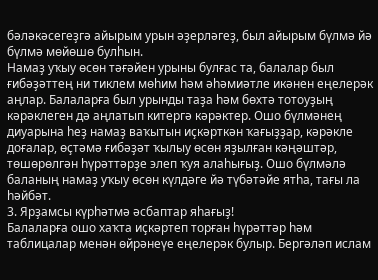бәләкәсегеҙгә айырым урын әҙерләгеҙ, был айырым бүлмә йә бүлмә мөйөшө булһын.
Намаҙ уҡыу өсөн тәғәйен урыны булғас та, балалар был ғибәҙәттең ни тиклем мөһим һәм әһәмиәтле икәнен еңелерәк аңлар. Балаларға был урынды таҙа һәм бөхтә тотоуҙың кәрәклеген дә аңлатып китергә кәрәктер. Ошо бүлмәнең диуарына һеҙ намаҙ ваҡытын иҫкәрткән ҡағыҙҙар, кәрәкле доғалар, өҫтәмә ғибәҙәт ҡылыу өсөн яҙылған кәңәштәр, төшөрөлгән һүрәттәрҙе элеп ҡуя алаһығыҙ. Ошо бүлмәлә баланың намаҙ уҡыу өсөн күлдәге йә түбәтәйе ятһа, тағы ла һәйбәт.
3. Ярҙамсы күрһәтмә әсбаптар яһағыҙ!
Балаларға ошо хаҡта иҫкәртеп торған һүрәттәр һәм таблицалар менән өйрәнеүе еңелерәк булыр. Бергәләп ислам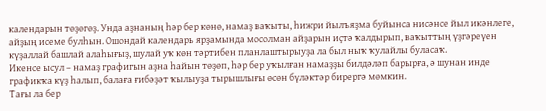календарын төҙөгөҙ. Унда аҙнаның һәр бер көнө, намаҙ ваҡыты, һижри йылъяҙма буйынса нисәнсе йыл икәнлеге, айҙың исеме булһын. Ошондай календарь ярҙамында мосолман айҙарын иҫтә ҡалдырып, ваҡыттың үҙгәреүен күҙаллай башлай алаһығыҙ, шулай уҡ көн тәртибен планлаштырыуҙа ла был ныҡ ҡулайлы буласаҡ.
Икенсе ысул – намаҙ графигын аҙна һайын төҙөп, һәр бер уҡылған намаҙҙы билдәләп барырға, ә шунан инде графикҡа күҙ һалып, балаға ғибәҙәт ҡылыуҙа тырышлығы өсөн бүләктәр бирергә мөмкин.
Тағы ла бер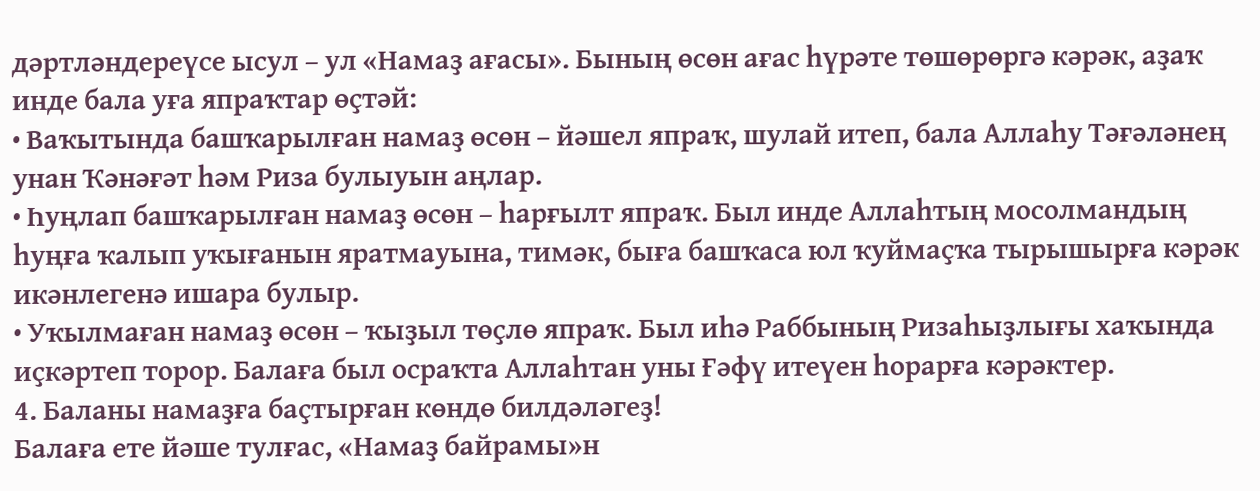дәртләндереүсе ысул – ул «Намаҙ ағасы». Бының өсөн ағас һүрәте төшөрөргә кәрәк, аҙаҡ инде бала уға япраҡтар өҫтәй:
• Ваҡытында башҡарылған намаҙ өсөн – йәшел япраҡ, шулай итеп, бала Аллаһу Тәғәләнең унан Ҡәнәғәт һәм Риза булыуын аңлар.
• Һуңлап башҡарылған намаҙ өсөн – һарғылт япраҡ. Был инде Аллаһтың мосолмандың һуңға ҡалып уҡығанын яратмауына, тимәк, быға башҡаса юл ҡуймаҫҡа тырышырға кәрәк икәнлегенә ишара булыр.
• Уҡылмаған намаҙ өсөн – ҡыҙыл төҫлө япраҡ. Был иһә Раббының Ризаһыҙлығы хаҡында иҫкәртеп торор. Балаға был осраҡта Аллаһтан уны Ғәфү итеүен һорарға кәрәктер.
4. Баланы намаҙға баҫтырған көндө билдәләгеҙ!
Балаға ете йәше тулғас, «Намаҙ байрамы»н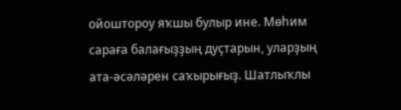ойоштороу яҡшы булыр ине. Мөһим сараға балағыҙҙың дуҫтарын, уларҙың ата-әсәләрен саҡырығыҙ. Шатлыҡлы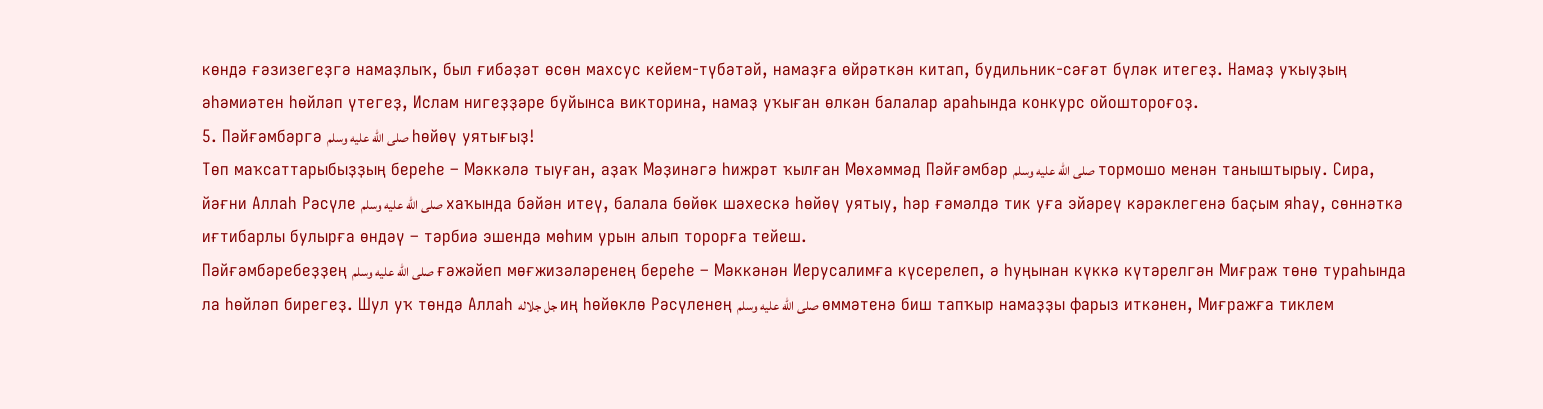көндә ғәзизегеҙгә намаҙлыҡ, был ғибәҙәт өсөн махсус кейем-түбәтәй, намаҙға өйрәткән китап, будильник-сәғәт бүләк итегеҙ. Намаҙ уҡыуҙың әһәмиәтен һөйләп үтегеҙ, Ислам нигеҙҙәре буйынса викторина, намаҙ уҡыған өлкән балалар араһында конкурс ойоштороғоҙ.
5. Пәйғәмбәргә صلى الله عليه وسلم һөйөү уятығыҙ!
Төп маҡсаттарыбыҙҙың береһе – Мәккәлә тыуған, аҙаҡ Мәҙинәгә һижрәт ҡылған Мөхәммәд Пәйғәмбәр صلى الله عليه وسلم тормошо менән таныштырыу. Сира, йәғни Аллаһ Рәсүле صلى الله عليه وسلم хаҡында бәйән итеү, балала бөйөк шәхескә һөйөү уятыу, һәр ғәмәлдә тик уға эйәреү кәрәклегенә баҫым яһау, сөннәткә иғтибарлы булырға өндәү – тәрбиә эшендә мөһим урын алып торорға тейеш.
Пәйғәмбәребеҙҙең صلى الله عليه وسلم ғәжәйеп мөғжизәләренең береһе – Мәккәнән Иерусалимға күсерелеп, ә һуңынан күккә күтәрелгән Миғраж төнө тураһында ла һөйләп бирегеҙ. Шул уҡ төндә Аллаһ جل جلاله иң һөйөклө Рәсүленең صلى الله عليه وسلم өммәтенә биш тапҡыр намаҙҙы фарыз иткәнен, Миғражға тиклем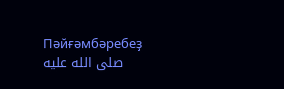Пәйғәмбәребеҙ صلى الله عليه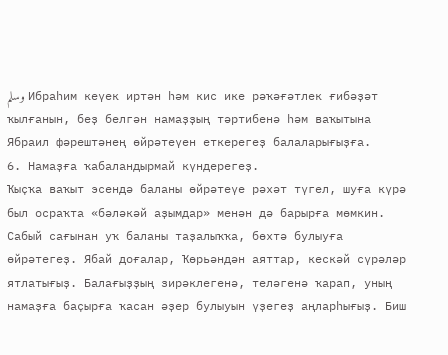وسلم Ибраһим кеүек иртән һәм кис ике рәҡәғәтлек ғибәҙәт ҡылғанын, беҙ белгән намаҙҙың тәртибенә һәм ваҡытына Ябраил фәрештәнең өйрәтеүен еткерегеҙ балаларығыҙға.
6. Намаҙға ҡабаландырмай күндерегеҙ.
Ҡыҫҡа ваҡыт эсендә баланы өйрәтеүе рәхәт түгел, шуға күрә был осраҡта «бәләкәй аҙымдар» менән дә барырға мөмкин. Сабый сағынан уҡ баланы таҙалыҡҡа, бөхтә булыуға өйрәтегеҙ. Ябай доғалар, Ҡөрьәндән аяттар, кескәй сүрәләр ятлатығыҙ. Балағыҙҙың зирәклегенә, теләгенә ҡарап, уның намаҙға баҫырға ҡасан әҙер булыуын үҙегеҙ аңларһығыҙ. Биш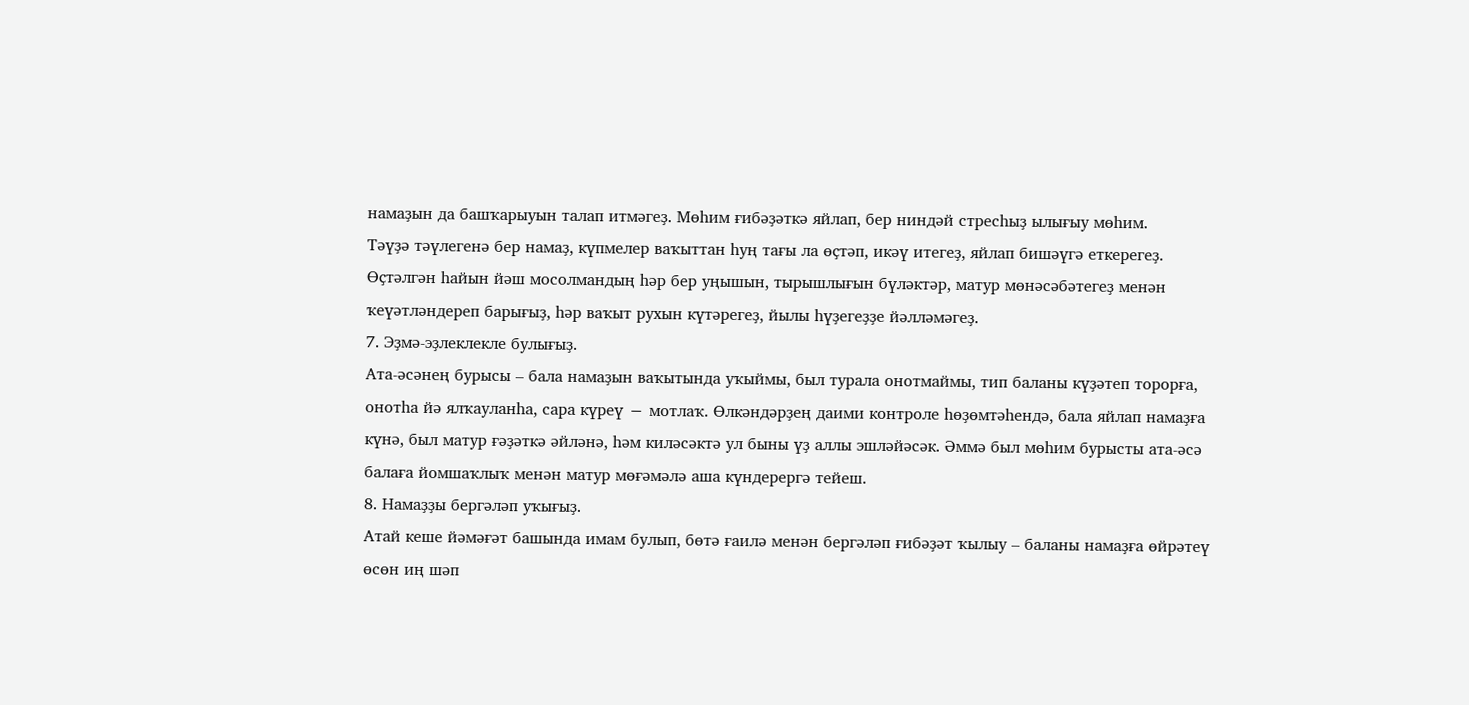намаҙын да башҡарыуын талап итмәгеҙ. Мөһим ғибәҙәткә яйлап, бер ниндәй стресһыҙ ылығыу мөһим.
Тәүҙә тәүлегенә бер намаҙ, күпмелер ваҡыттан һуң тағы ла өҫтәп, икәү итегеҙ, яйлап бишәүгә еткерегеҙ. Өҫтәлгән һайын йәш мосолмандың һәр бер уңышын, тырышлығын бүләктәр, матур мөнәсәбәтегеҙ менән ҡеүәтләндереп барығыҙ, һәр ваҡыт рухын күтәрегеҙ, йылы һүҙегеҙҙе йәлләмәгеҙ.
7. Эҙмә-эҙлеклекле булығыҙ.
Ата-әсәнең бурысы – бала намаҙын ваҡытында уҡыймы, был турала онотмаймы, тип баланы күҙәтеп торорға, онотһа йә ялҡауланһа, сара күреү − мотлаҡ. Өлкәндәрҙең даими контроле һөҙөмтәһендә, бала яйлап намаҙға күнә, был матур ғәҙәткә әйләнә, һәм киләсәктә ул быны үҙ аллы эшләйәсәк. Әммә был мөһим бурысты ата-әсә балаға йомшаҡлыҡ менән матур мөғәмәлә аша күндерергә тейеш.
8. Намаҙҙы бергәләп уҡығыҙ.
Атай кеше йәмәғәт башында имам булып, бөтә ғаилә менән бергәләп ғибәҙәт ҡылыу – баланы намаҙға өйрәтеү өсөн иң шәп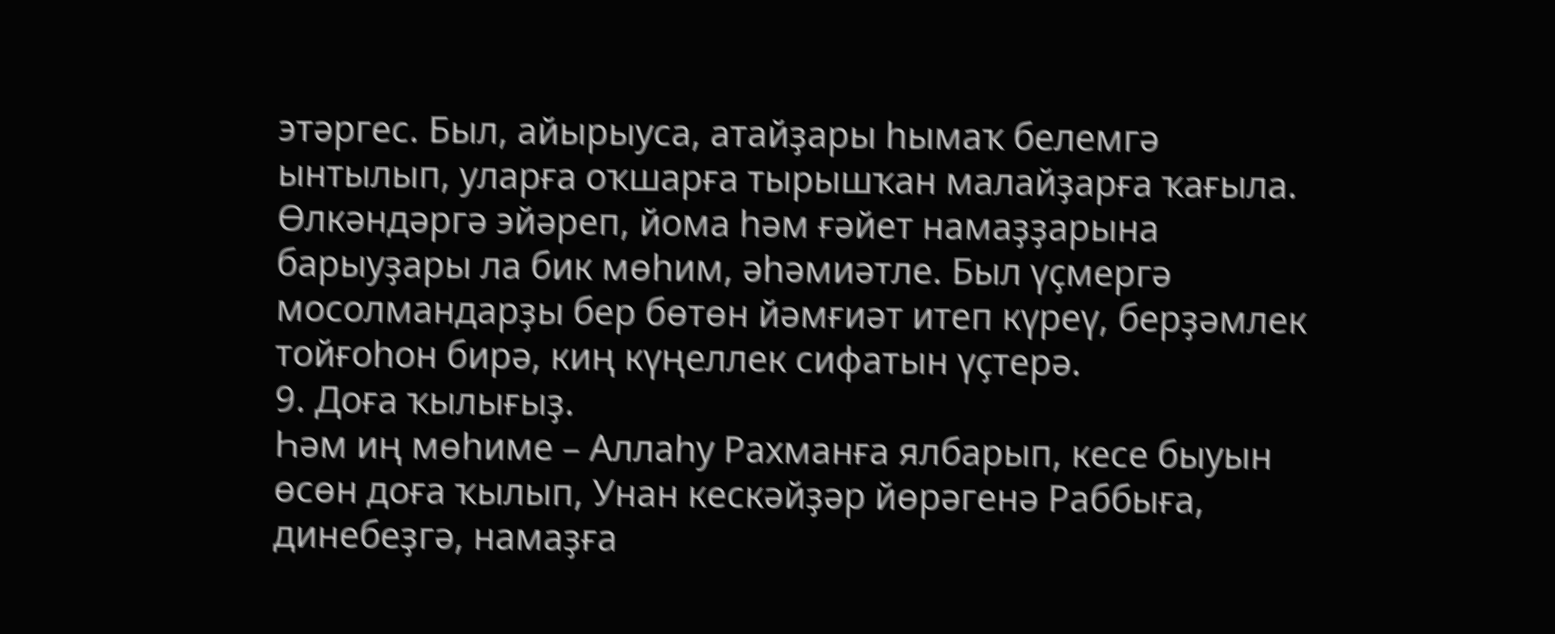этәргес. Был, айырыуса, атайҙары һымаҡ белемгә ынтылып, уларға оҡшарға тырышҡан малайҙарға ҡағыла. Өлкәндәргә эйәреп, йома һәм ғәйет намаҙҙарына барыуҙары ла бик мөһим, әһәмиәтле. Был үҫмергә мосолмандарҙы бер бөтөн йәмғиәт итеп күреү, берҙәмлек тойғоһон бирә, киң күңеллек сифатын үҫтерә.
9. Доға ҡылығыҙ.
Һәм иң мөһиме – Аллаһу Рахманға ялбарып, кесе быуын өсөн доға ҡылып, Унан кескәйҙәр йөрәгенә Раббыға, динебеҙгә, намаҙға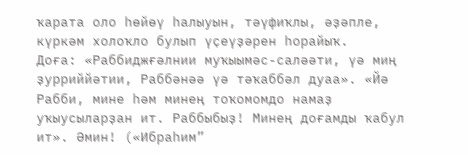ҡарата оло һөйөү һалыуын, тәүфиҡлы, әҙәпле, күркәм холоҡло булып үҫеүҙәрен һорайыҡ.
Доға: «Раббиджғәлнии муҡыымәс-саләәти, үә миң ҙурриййәтии, Раббәнәә үә тәҡаббәл дуаа». «Йә Рабби, мине һәм минең тоҡомомдо намаҙ уҡыусыларҙан ит. Раббыбыҙ! Минең доғамды ҡабул ит». Әмин! («Ибраһим”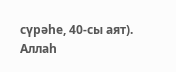сүрәһе, 40-сы аят).
Аллаһ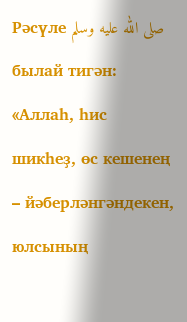Рәсүле صلى الله عليه وسلم былай тигән: «Аллаһ, һис шикһеҙ, өс кешенең – йәберләнгәндекен, юлсының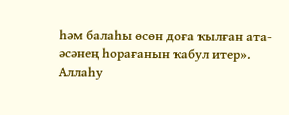һәм балаһы өсөн доға ҡылған ата-әсәнең һорағанын ҡабул итер». Аллаһу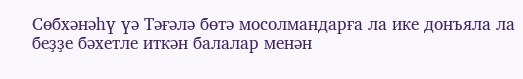Сөбхәнәһү үә Тәғәлә бөтә мосолмандарға ла ике донъяла ла беҙҙе бәхетле иткән балалар менән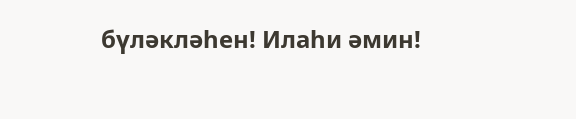бүләкләһен! Илаһи әмин!